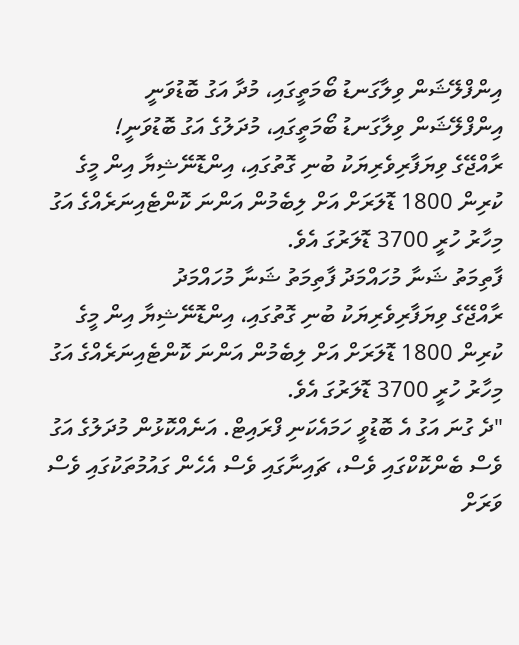އިންފްލޭޝަން ވިލާގަނޑު ބޯމަތީގައި، މުދާ އަގު ބޮޑުވަނީ
އިންފްލޭޝަން ވިލާގަނޑު ބޯމަތީގައި، މުދަލުގެ އަގު ބޮޑުވަނީ!
ރާއްޖޭގެ ވިޔަފާރިވެރިޔަކު ބުނި ގޮތުގައި، އިންޑޮނޭޝިޔާ އިން މީގެ ކުރިން 1800 ޑޮލަރަށް އަށް ލިބެމުން އަންނަ ކޮންޓެއިނަރެއްގެ އަގު މިހާރު ހުރީ 3700 ޑޮލަރުގަ އެވެ.
ފާތިމަތު ޝަނާ މުހައްމަދު ފާތިމަތު ޝަނާ މުހައްމަދު
ރާއްޖޭގެ ވިޔަފާރިވެރިޔަކު ބުނި ގޮތުގައި، އިންޑޮނޭޝިޔާ އިން މީގެ ކުރިން 1800 ޑޮލަރަށް އަށް ލިބެމުން އަންނަ ކޮންޓެއިނަރެއްގެ އަގު މިހާރު ހުރީ 3700 ޑޮލަރުގަ އެވެ.
"ދެ ގުނަ އަގު އެ ބޮޑުވީ ހަމައެކަނި ފްރައިޓް. އަނެއްކޮޅުން މުދަލުގެ އަގު ވެސް ބެންކޮކްގައި ވެސް، ޗައިނާގައި ވެސް އެހެން ގައުމުތަކުގައި ވެސް ވަރަށް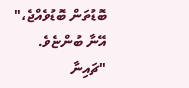ބޮޑުތަން ބޮޑުވެއްޖެ،" އޭނާ ބުންޏެވެ.
"ޗައިނާ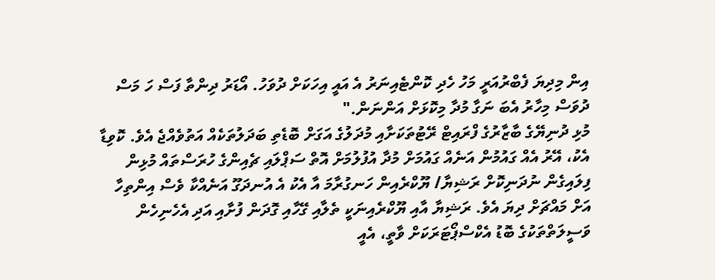އިން މިދިޔަ ފެބްރުއަރީ މަހު ހެދި ކޮންޓެއިނަރު އެ އައީ އިހަކަށް ދުވަހު. އޯޑަރު ދިންތާ ފަސް ހަ މަސް ދުވަސް މިހާރު އެބަ ނަގާ މުދާ މިކޮޅަށް އަންނަން."
މުޅި ދުނިޔޭގެ ބާޒާރުގެ ފްރައިޓް ރޭޓުތަކަށާއި މުދަލުގެ އަގަށް ބޮޑެތި ބަދަލުތަކެއް އަތުވެއްޖެ އެވެ. ކޮވިޑާ އެކު، އޭރު އެއް ގައުމުން އަނެއް ގައުމަށް މުދާ އުފުލުމަށް އޮތް ސަޕްލައި ޗެއިންގެ ހުރަސްތައް މުޅިން ފިލައިގެން ނުދަނިކޮށް ރަޝިޔާ/ ޔޫކްރެއިން ހަނގުރާމަ އާ އެކު އެ އުނދަގޫ އަނެއްކާ ވެސް އިންތިހާ އަށް މައްޗަށް ދިޔަ އެވެ. ރަޝިޔާ އާއި ޔޫކްރެއިނަކީ ތެލާއި ގޭހާއި ގޮދަން ފުށާއި އަދި އެހެނިހެން ވަސީލަތްތަކުގެ ބޮޑު އެކްސްޕޯޓަރަކަށް ވާތީ، އެއީ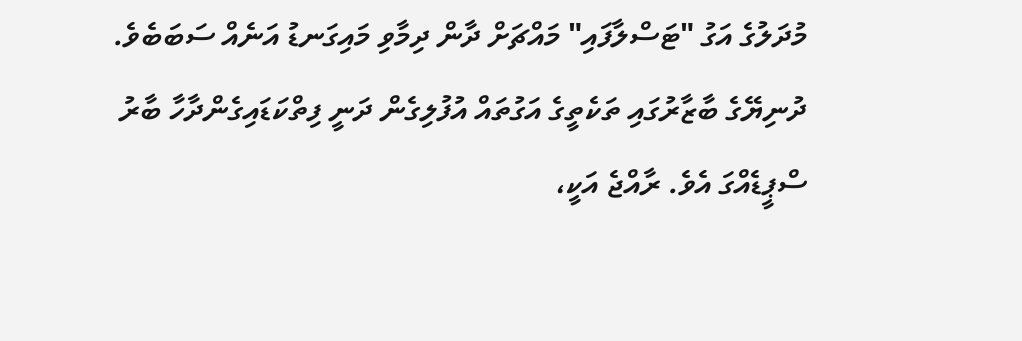މުދަލުގެ އަގު "ޓަސްލާފައި" މައްޗަށް ދާން ދިމާވި މައިގަނޑު އަނެއް ސަބަބެވެ.
ދުނިޔޭގެ ބާޒާރުގައި ތަކެތީގެ އަގުތައް އުފުލިގެން ދަނީ ފިތްކަޑައިގެންދާހާ ބާރު ސްޕީޑެއްގަ އެވެ. ރާއްޖެ އަކީ،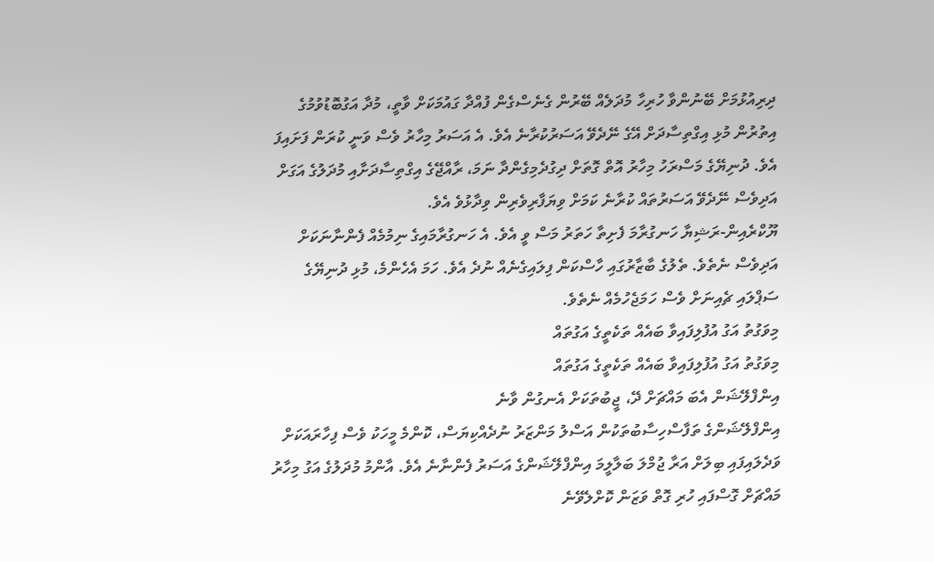ދިރިއުޅުމަށް ބޭނުންވާ ހުރިހާ މުދަލެއް ބޭރުން ގެނެސްގެން ފުއްދާ ގައުމަކަށް ވާތީ، މުދާ އަގުބޮޑުވުމުގެ އިތުރުން މުޅި އިގްތިސާދަށް އޭގެ ނޭދެވޭ އަސަރުކުރާނެ އެވެ. އެ އަސަރު މިހާރު ވެސް ވަނީ ކުރަން ފަށައިފަ އެވެ. ދުނިޔޭގެ މަސްރަހު މިހާރު އޮތް ގޮތަށް ދިގުދެމިގެންދާ ނަމަ، ރާއްޖޭގެ އިގްތިސާދަށާއި މުދަލުގެ އަގަށް އަދިވެސް ނޭދެވޭ އަސަރުތައް ކުރާނެ ކަމަށް ވިޔަފާރިވެރިން ވިދާޅުވެ އެވެ.
ޔޫކްރެއިން-ރަޝިޔާ ހަނގުރާމަ ފެށިތާ ހަތަރު މަސް ވީ އެވެ. އެ ހަނގުރާމައިގެ ނިމުމެއް ފެންނާނަކަށް އަދިވެސް ނެތެވެ. ތެލުގެ ބާޒާރުގައި ހާސްކަން ފިލައިގެނެއް ނުދެ އެވެ. ހަމަ އެހެންމެ، މުޅި ދުނިޔޭގެ ސަޕްލައި ޗެއިނަށް ވެސް ހަމަޖެހުމެއް ނެތެވެ.
މިވަގުތު އަގު އުފުލިފައިވާ ބައެއް ތަކެތީގެ އަގުތައް
މިވަގުތު އަގު އުފުލިފައިވާ ބައެއް ތަކެތީގެ އަގުތައް
އިންފްލޭޝަން އެބަ މައްޗަށް ދޭ، ޖީބުތަކަށް އެނގުން ވާނެ
އިންފްލޭޝަންގެ ތަފާސްހިސާބުތަކުން އަސްލު މަންޒަރު ނުދެއްކިޔަސް، ކޮންމެ މީހަކު ވެސް ފިހާރައަކަށް ވަދެލައިފައި ބިލަށް އަރާ ޖުމްލަ ބަލާލީމަ އިންފްލޭޝަންގެ އަސަރު ފެންނާނެ އެވެ. އާންމު މުދަލުގެ އަގު މިހާރު މައްޗަށް ގޮސްފައި ހުރި ގޮތް ވަޒަން ކޮށްލެވޭނެ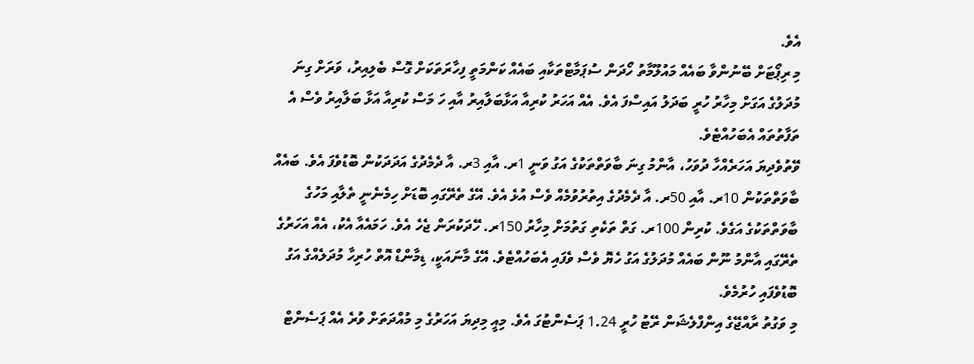އެވެ.
މި ރިޕޯޓަށް ބޭނުންވާ ބައެއް މައުލޫމާތު ހޯދަން ސުޕަމާޓްތަކާއި ބައެއް ކަންމަތީ ފިހާރަތަކަށް ގޮސް ބެލިއިރު، ވަރަށް ގިނަ މުދަލުގެ އަގަށް މިހާރު ހުރީ ބަދަލު އައިސްފަ އެވެ. އެއް އަހަރު ކުރިއާ އަޅާބަލާއިރު އާއި ހަ މަސް ކުރިއާ އަޅާ ބަލާއިރު ވެސް އެ ތަފާތުތައް އެބަހުއްޓެވެ.
ވޭތުވެދިޔަ އަހަރެއްހާ ދުވަހު، އާންމު ގިނަ ބާވަތްތަކުގެ އަގު ވަނީ 1ރ. އާއި 3ރ. އާ ދެމެދުގެ އަދަދަކުން ބޮޑުވެފަ އެވެ. ބައެއް ބާވަތްތަކުން 10ރ. އާއި 50ރ. އާ ދެމެދުގެ އިތުރުވުމެއް ވެސް އުޅެ އެވެ. އޭގެ ތެރޭގައި ބޮޑަށް ހިމެނެނީ ތެލާއި މަހުގެ ބާވަތްތަކުގެ އަގެވެ. ކުރިން 100ރ. ގަތް ތަކެތި ގަތުމަށް މިހާރު 150ރ. ހޭދަކުރަން ޖެހެ އެވެ. ހަމައެއާ އެކު، އެއް އަހަރުގެ ތެރޭގައި އާންމު ނޫން ބައެއް މުދަލުގެ އަގު ހެޔޮ ވެސް ވެފައި އެބަހުއްޓެވެ. އޭގެ މާނައަކީ، ޑިމާންޑް އޮތް ހުރިހާ މުދަލެއްގެ އަގު ބޮޑުވެފައި ހުރުމެވެ.
މި ވަގުތު ރާއްޖޭގެ އިންފްލެޝަން ރޭޓު ހުރީ 1.24 ޕަސެންޓުގަ އެވެ. މިއީ މިދިޔަ އަހަރުގެ މި މުއްދަތަށް ވުރެ އެއް ޕަސެންޓް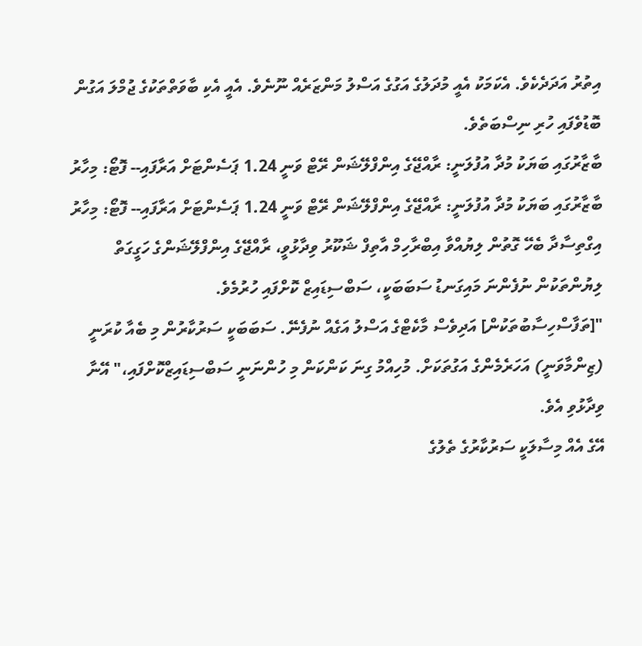އިތުރު އަދަދެކެވެ. އެކަމަކު އެއީ މުދަލުގެ އަގުގެ އަސްލު މަންޒަރެއް ނޫނެވެ. އެއީ އެކި ބާވަތްތަކުގެ ޖުމްލަ އަގުން ބޮޑުވެފައި ހުރި ނިސްބަތެވެ.
ބާޒާރުގައި ބަޔަކު މުދާ އުފުލަނީ: ރާއްޖޭގެ އިންފްލޭޝަން ރޭޓް ވަނީ 1.24 ޕަސެންޓަށް އަރާފައި-- ފޮޓޯ: މިހާރު
ބާޒާރުގައި ބަޔަކު މުދާ އުފުލަނީ: ރާއްޖޭގެ އިންފްލޭޝަން ރޭޓް ވަނީ 1.24 ޕަސެންޓަށް އަރާފައި-- ފޮޓޯ: މިހާރު
އިގްތިސާދާ ބެހޭ ގޮތުން ލިޔުއްވާ އިބްރާހިމް އާތިފް ޝަކޫރު ވިދާޅުވީ، ރާއްޖޭގެ އިންފްލޭޝަންގެ ހަގީގަތް ލިޔުންތަކުން ނުފެންނަ މައިގަނޑު ސަބަބަކީ، ސަބްސިޑައިޒް ކޮށްފައި ހުރުމެވެ.
"[ތަފާސްހިސާބުތަކުން] އަދިވެސް މާކެޓްގެ އަސްލު އަގެއް ނުފެނޭ. ސަބަބަކީ ސަރުކާރުން މި ބެއާ ކުރަނީ (ޒިންމާވަނީ) އަހަރެމެންގެ އަގުތަކަށް. މުހިއްމު ގިނަ ކަންކަން މި ހުންނަނީ ސަބްސިޑައިޒްކޮށްފައި،" އޭނާ ވިދާޅުވި އެވެ.
އޭގެ އެއް މިސާލަކީ ސަރުކާރުގެ ތެލުގެ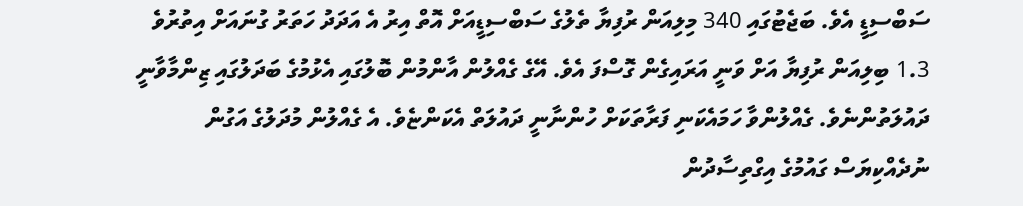ސަބްސިޑީ އެވެ. ބަޖެޓުގައި 340 މިލިއަން ރުފިޔާ ތެލުގެ ސަބްސިޑީއަށް އޮތް އިރު އެ އަދަދު ހަތަރު ގުނައަށް އިތުރުވެ 1.3 ބިލިއަން ރުފިޔާ އަށް ވަނީ އަރައިގެން ގޮސްފަ އެވެ. އޭގެ ގެއްލުން އާންމުން ބޮލުގައި އެޅުމުގެ ބަދަލުގައި ޒިންމާވާނީ ދައުލަތުންނެވެ. ގެއްލުންވާ ހަމައެކަނި ފަރާތަކަށް ހުންނާނީ ދައުލަތް އެކަންޏެވެ. އެ ގެއްލުން މުދަލުގެ އަގުން ނުދެއްކިޔަސް ގައުމުގެ އިގްތިސާދުން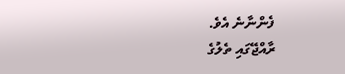ފެންނާނެ އެވެ.
ރާއްޖޭގައި ތެލުގެ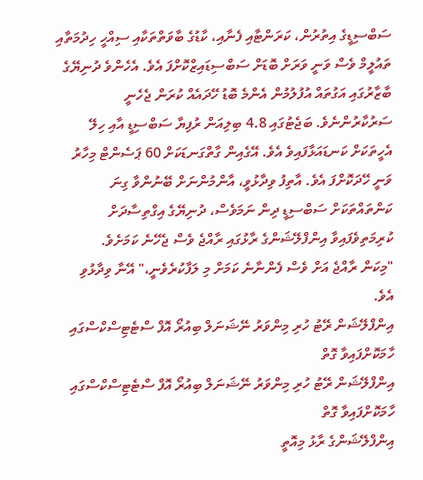ސަބްސިޑީގެ އިތުރުން، ކަރަންޓާއި ފެނާއި، ކާޑުގެ ބާވަތްތަކާއި ސިއްހީ ހިދުމަތާއި ތައުލީމް ވެސް ވަނީ ވަރަށް ބޮޑަށް ސަބްސިޑައިޒްކޮށްފަ އެވެ. އެހެންވެ ދުނިޔޭގެ ބާޒާރުގައި އަގުތައް އުފުލުމުން އެންމެ ބޮޑު ހޭދައެއް ކުރަން ޖެހެނީ ސަރުކާރުންނެވެ. ބަޖެޓުގައި 4.8 ބިލިއަން ރުފިޔާ ސަބްސިޑީ އާއި ހިލޭ އެހީތަކަށް ކަނޑައަޅާފައިވެ އެވެ. އޭގެއިން ގާތްގަނޑަކަށް 60 ޕަސެންޓް މިހާރު ވަނީ ހޭދަކޮށްފަ އެވެ. އާތިފު ވިދާޅުވީ، އާންމުންނަށް ބޭނުންވާ ގިނަ ކަންތައްތަކަށް ސަބްސިޑީ ދިން ނަމަވެސް، ދުނިޔޭގެ އިގްތިސާދަށް ކުރިމަތިވެފައިވާ އިންފްލޭޝަންގެ ރާޅުގައި ރާއްޖެ ވެސް ޖެހޭނެ ކަމަށެވެ.
"މިކަން ރާއްޖެ އަށް ވެސް ފެންނާނެ ކަމަށް މި ލަފާކުރެވެނީ،" އޭނާ ވިދާޅުވި އެވެ.
އިންފްލޭޝަން ރޭޓު ހުރި މިންވަރު ނޭޝަނަލް ބިއުރޯ އޮފް ސްޓެޓިސްކްސްގައި ހާމަކޮށްފައިވާ ގޮތް
އިންފްލޭޝަން ރޭޓު ހުރި މިންވަރު ނޭޝަނަލް ބިއުރޯ އޮފް ސްޓެޓިސްކްސްގައި ހާމަކޮށްފައިވާ ގޮތް
އިންފްލޭޝަންގެ ރާޅު މިއޮތީ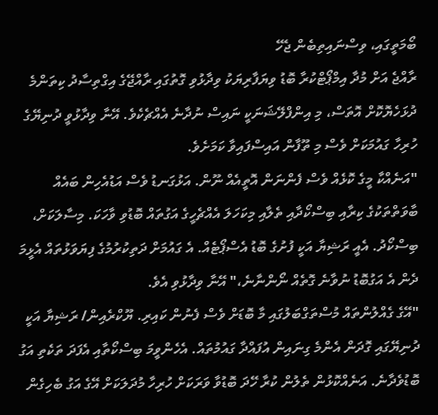ބޯމަތީގައި، ވިސްނައިތިބެން ޖެހޭ
ރާއްޖެ އަށް މުދާ އިމްޕޯޓްކުރާ ބޮޑު ވިޔަފާރިޔަކު ވިދާޅުވި ގޮތުގައި ރާއްޖޭގެ އިގްތިސާދު ކިތަންމެ ދުޅަހެޔޮކޮށް އޮތަސް، މި އިންފްލޭޝަނަކީ ނައިސް ނުދާނެ އެއްޗެކެވެ. އޭނާ ވިދާޅުވީ ދުނިޔޭގެ ހުރިހާ ގައުމަކަށް ވެސް މި ތޫފާން އައިސްފައިވާ ކަމަށެވެ.
"އަނެއްކާ މީގެ ކޮޅެއް ވެސް ފެންނަން އޮތީއެއް ނޫން. އަޅުގަނޑު ވެސް އަޑުއެހިން ބައެއް ބާވަތްތަކުގެ ކިރާއި ބިސްކޯދާއި ތެލާއި މިކަހަލަ އެއްޗެހީގެ އަގުތައް ބޮޑުވި ވާހަކަ. މިސާލަކަށް، ބިސްކޯދު. އެއީ ރަޝިޔާ އަކީ ފުށުގެ ބޮޑު އެސްޕޯޓެއް. އެ ގައުމަށް ދަތިކުރުމުގެ ފިޔަވަޅުތައް އެޅީމަ ދެން އެ އަގުބޮޑު ނުވާނެ ގޮތެއް ނޯންނާނެ،" އޭނާ ވިދާޅުވި އެވެ.
"އޭގެ ގެއްލުންތައް މުސްތަގްބަލުގައި މާ ބޮޑަށް ވެސް ފެނުން ކައިރި. ޔޫކްރެއިން/ ރަޝިޔާ އަކީ ދުނިޔޭގައި ގޮދަން އެންމެ ގިނައިން އުފައްދާ ގައުމުތައް. އެހެންވީމަ ބިސްކޯތާއި އެފަދަ ތަކެތި އަގު ބޮޑުވެދާނެ. އަނެއްކޮޅުން ތެލުން ކުރާ ހޭދަ ބޮޑުވާ ވަރަކަށް ހުރިހާ މުދަލަކަށް އޭގެ އަގު ބެހިގެން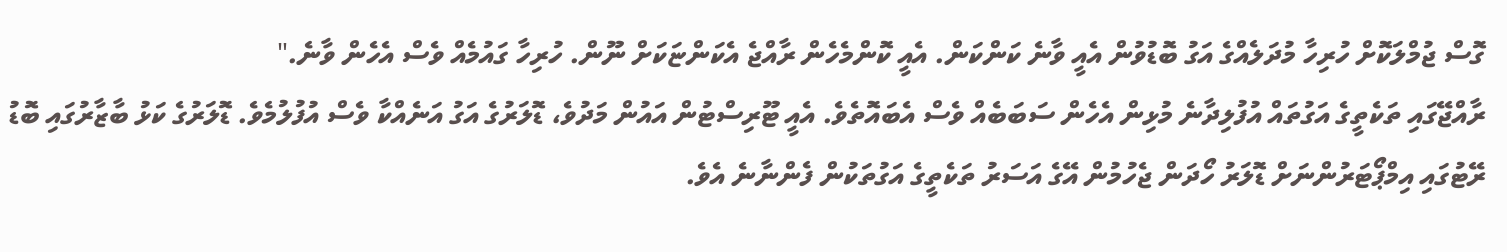ގޮސް ޖުމްލަކޮށް ހުރިހާ މުދަލެއްގެ އަގު ބޮޑުވުން އެއީ ވާނެ ކަންކަން. އެއީ ކޮންމެހެން ރާއްޖެ އެކަންޏަކަށް ނޫން. ހުރިހާ ގައުމެއް ވެސް އެހެން ވާނެ."
ރާއްޖޭގައި ތަކެތީގެ އަގުތައް އުފުލިދާނެ މުޅިން އެހެން ސަބަބެއް ވެސް އެބައޮތެވެ. އެއީ ޓޫރިސްޓުން އައުން މަދުވެ، ޑޮލަރުގެ އަގު އަނެއްކާ ވެސް އުފުލުމެވެ. ޑޮލަރުގެ ކަޅު ބާޒާރުގައި ބޮޑު ރޭޓުގައި އިމްޕޯޓަރުންނަށް ޑޮލަރު ހޯދަން ޖެހުމުން އޭގެ އަސަރު ތަކެތީގެ އަގުތަކުން ފެންނާނެ އެވެ.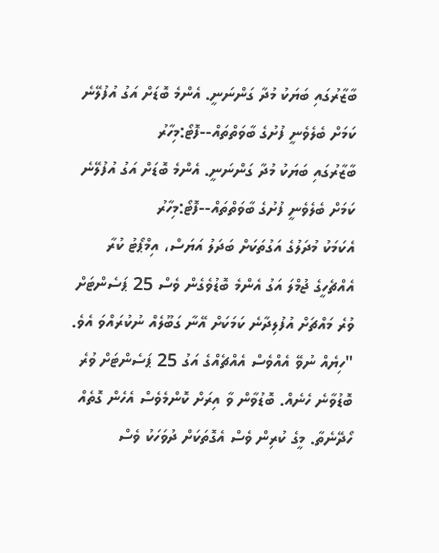ބާޒާރުގައި ބަޔަކު މުދާ ގަންނަނީ. އެންމެ ބޮޑަށް އަގު އުފުލޭނެ ކަމަށް ބެލެވެނީ ފުށުގެ ބާވަތްތައް--ފޮޓޯ:މިހާރު
ބާޒާރުގައި ބަޔަކު މުދާ ގަންނަނީ. އެންމެ ބޮޑަށް އަގު އުފުލޭނެ ކަމަށް ބެލެވެނީ ފުށުގެ ބާވަތްތައް--ފޮޓޯ:މިހާރު
އެކަމަކު މުދަލުގެ އަގުތަކަށް ބަދަލު އަޔަސް، އިމްޕޯޓު ކުރާ އެއްޗެހީގެ ޖުމްލަ އަގު އެންމެ ބޮޑުވެގެން ވެސް 25 ޕަސެންޓަށް ވުރެ މައްޗަށް އުފުލިދާނެ ކަމަކަށް އޭނާ ގަބޫލެއް ނުކުރައްވަ އެވެ.
"ހިޔެއް ނުވޭ އެއްވެސް އެއްޗެއްގެ އަގު 25 ޕަސެންޓަށް ވުރެ ބޮޑުވާނެ ހެނެއް. ބޮޑުވާން ވާ އިރަށް ކޮންމެވެސް އެހެން ގޮތެއް ހޯދޭނެތާ. މީގެ ކުރިން ވެސް އެގޮތަކަށް ދުވަހަކު ވެސް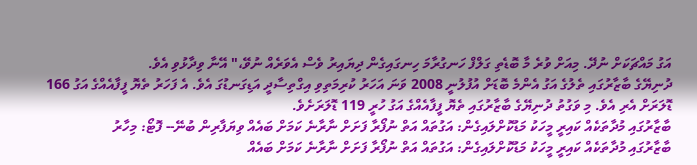އަގު މައްޗަކަށް ނުދޭ. މިއަށް ވުރެ މާ ބޮޑެތި ގަލްފް ހަނގުރާމަ ހިނގައިގެން ދިޔައިރު ވެސް އެވަރެއް ނުވޭ،" އޭނާ ވިދާޅުވި އެވެ.
ދުނިޔޭގެ ބާޒާރުގައި ތެލުގެ އަގު އެންމެ ބޮޑަށް އުފުލުނީ 2008 ވަނަ އަހަރު ކުރިމަތިވި އިގްތިސާދީ އަޑިގަނޑުގަ އެވެ. އެ ފަހަރު ތެޔޮ ފީފާއެއްގެ އަގު 166 ޑޮލަރަށް އެރި އެވެ. މި ވަގުތު ދުނިޔޭގެ ބާޒާރުގައި ތެޔޮ ފީފާއެއްގެ އަގު ހުރީ 119 ޑޮލަރަށެވެ.
ބާޒާރުގައި މުދާތަކެއް ކައިރީ މީހަކު މަޑުކޮށްލައިގެން: އަގުތައް އަތް ނުފޯރާ ފަށަށް ނާރާނެ ކަމަށް ބައެއް ވިޔަފާރިން ބުނޭ-- ފޮޓޯ: މިހާރު
ބާޒާރުގައި މުދާތަކެއް ކައިރީ މީހަކު މަޑުކޮށްލައިގެން: އަގުތައް އަތް ނުފޯރާ ފަށަށް ނާރާނެ ކަމަށް ބައެއް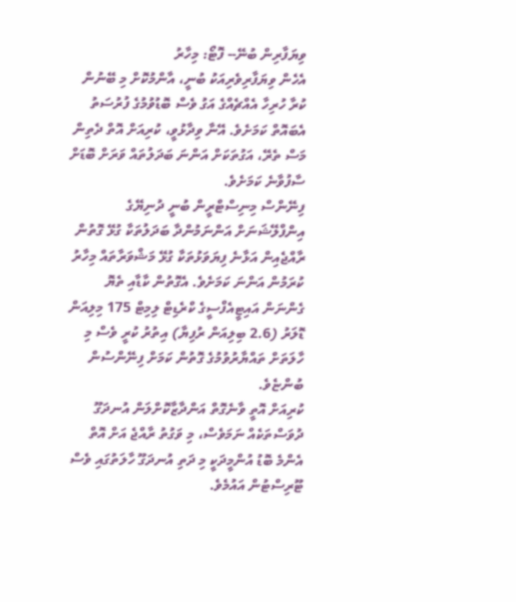ވިޔަފާރިން ބުނޭ-- ފޮޓޯ: މިހާރު
އެހެން ވިޔަފާރިވެރިއަކު ބުނީ، އާންމުކޮށް މި ބޭނުން ކުރާ ހުރިހާ އެއްޗެއްގެ އަގު ވެސް ބޮޑުވުމުގެ ފުރުސަތު އެބައޮތް ކަމަށެވެ. އޭނާ ވިދާޅުވީ، ކުރިއަށް އޮތް ދެތިން މަސް ތެރޭ، އަގުތަކަށް އަންނަ ބަދަލުތައް ވަރަށް ބޮޑަށް ސާފުވާނެ ކަމަށެވެ.
ފިނޭންސް މިނިސްޓްރީން ބުނީ ދުނިޔޭގެ އިންފްލޭޝަނަށް އަންނަމުންދާ ބަދަލުތަކާ ގުޅޭ ގޮތުން ރާއްޖެއިން އަޅާނެ ފިޔަވަޅުތަކާ ގުޅޭ މަޝްވަރާތައް މިހާރު ކުރަމުން އަންނަ ކަމަށެވެ. އެގޮތުން ކާޑާއި ތެޔޮ ގެންނަން އައިޓީއެފްސީގެ ކްރެޑިޓް ލިމިޓް 175 މިލިއަން ޑޮލަރު (2.6 ބިލިއަން ރުފިޔާ) އިތުރު ކުރީ ވެސް މި ހާލަތަށް ތައްޔާރުވުމުގެ ގޮތުން ކަމަށް ފިނޭންސުން ބުންޏެވެ.
ކުރިއަށް އޮތީ ވާނެގޮތް އަންދާޒާކޮށްލަން އުނދަގޫ ދުވަސްތަކެއް ނަމަވެސް، މި ވަގުތު ރާއްޖެ އަށް އޮތް އެންމެ ބޮޑު އުންމީދަކީ މި ދަތި އުނދަގޫ ހާލަތުގައި ވެސް ޓޫރިސްޓުން އައުމެވެ.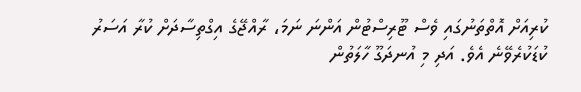ކުރިއަށް އޮތްތަނުގައި ވެސް ޓޫރިސްޓުން އަންނަ ނަމަ، ރާއްޖޭގެ އިގްތިސާދަށް ކުރާ އަސަރު ކުޑަކުރެވޭނެ އެވެ. އަދި މި އުނދަގޫ ހާލަތުން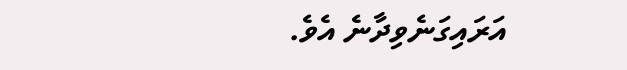އަރައިގަނެވިދާނެ އެވެ.